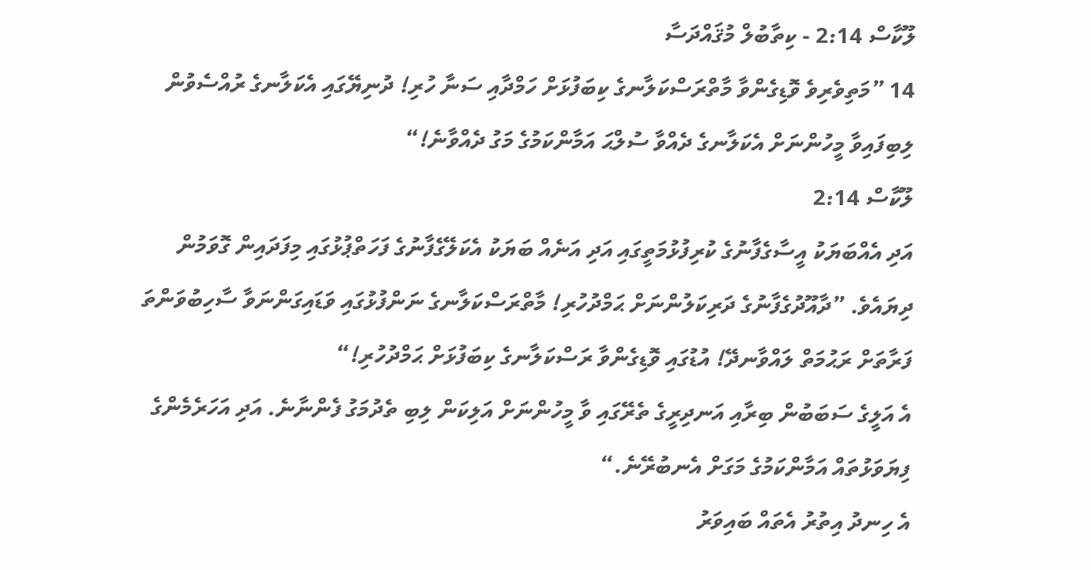ލޫކާސް 2:14 - ކިތާބުލް މުޤައްދަސާ
14 ”މަތިވެރިވެ ވޮޑިގެންވާ މާތްރަސްކަލާނގެ ކިބަފުޅަށް ހަމްދާއި ސަނާ ހުރި! ދުނިޔޭގައި އެކަލާނގެ ރުއްސެވުން ލިބިފައިވާ މީހުންނަށް އެކަލާނގެ ދެއްވާ ސުލްޙަ އަމާންކަމުގެ މަގު ދެއްވާނެ!“
ލޫކާސް 2:14
އަދި އެއްބަޔަކު އީސާގެފާނުގެ ކުރިފުޅުމަތީގައި އަދި އަނެއް ބަޔަކު އެކަލޭގެފާނުގެ ފަހަތްޕުޅުގައި މިފަދައިން ގޮވަމުން ދިޔައެވެ. ”ދާއޫދުގެފާނުގެ ދަރިކަލުންނަށް ޙަމްދުހުރި! މާތްރަސްކަލާނގެ ނަންފުޅުގައި ވަޑައިގަންނަވާ ސާހިބުވަންތަ ފަރާތަށް ރަޙުމަތް ލައްވާނދޭ! އުޑުގައި ވޮޑިގެންވާ ރަސްކަލާނގެ ކިބަފުޅަށް ޙަމްދުހުރި!“
އެ އަލީގެ ސަބަބުން ބިރާއި އަނދިރީގެ ތެރޭގައި ވާ މީހުންނަށް އަލިކަން ލިބި ތެދުމަގު ފެންނާނެ. އަދި އަހަރެމެންގެ ފިޔަވަޅުތައް އަމާންކަމުގެ މަގަށް އެނބުރޭނެ.“
އެ ހިނދު އިތުރު އެތައް ބައިވަރު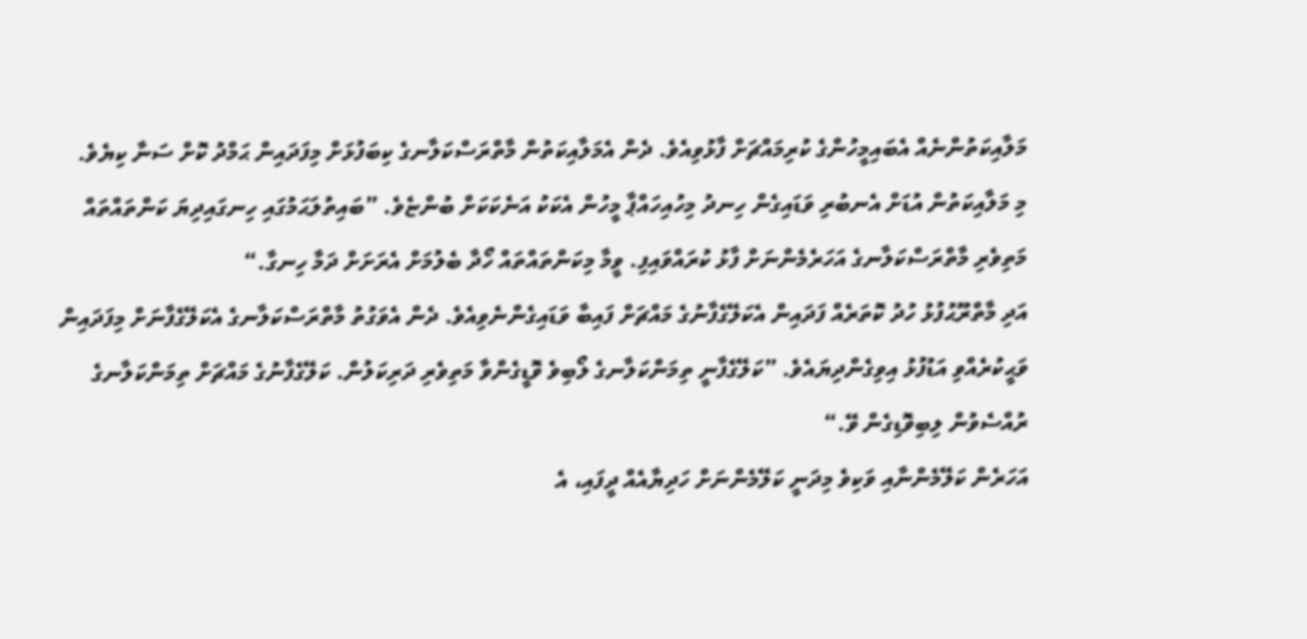މަލާއިކަތުންނެއް އެބައިމީހުންގެ ކުރިމައްޗަށް ފާޅުވިއެވެ. ދެން އެމަލާއިކަތުން މާތްރަސްކަލާނގެ ކިބަފުޅަށް މިފަދައިން ޙަމްދު ކޮށް ސަނާ ކިޔެވެ.
މި މަލާއިކަތުން އުޑަށް އެނބުރި ވަޑައިގެން ހިނދު މިހުއިހައްޕާ މީހުން އެކަކު އަނެކަކަށް ބުންޏެވެ. ”ބައިތުލަޙަމުގައި ހިނގައިދިޔަ ކަންތައްތައް މަތިވެރި މާތްރަސްކަލާނގެ އަހަރެމެންނަށް ފާޅު ކުރައްވައިފި. ވީމާ މިކަންތައްތައް ހޯދާ ބެލުމަށް އެރަށަށް ދަމާ ހިނގާ.“
އަދި މާތްރޫޙުފުޅު ހުދު ކޮތަރެއް ފަދައިން އެކަލޭގެފާނުގެ މައްޗަށް ފައިބާ ވަޑައިގެންނެވިއެވެ. ދެން އެވަގުތު މާތްރަސްކަލާނގެ އެކަލޭގެފާނަށް މިފަދައިން ވަޙީކުރެއްވި އަޑުފުޅު އިވިގެންދިޔައެވެ. ”ކަލޭގެފާނީ ތިމަންކަލާނގެ ލޯބިވެ ވޮޑީގެންވާ މަތިވެރި ދަރިކަލުން. ކަލޭގެފާނުގެ މައްޗަށް ތިމަންކަލާނގެ ރުއްސެވުން ލިބިވޮޑިގެން ވޭ.“
އަހަރެން ކަލޭމެންނާއި ވަކިވެ މިދަނީ ކަލޭމެންނަށް ހަދިޔާއެއް ދީފައި، އެ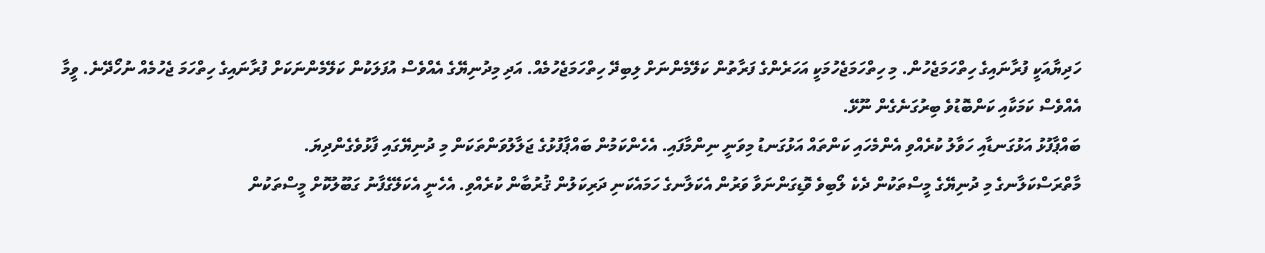ހަދިޔާއަކީ ފުރާނައިގެ ހިތްހަމަޖެހުން. މި ހިތްހަމަޖެހުމަކީ އަހަރެންގެ ފަރާތުން ކަލޭމެންނަށް ލިބިދޭ ހިތްހަމަޖެހުމެއް. އަދި މިދުނިޔޭގެ އެއްވެސް އުފަލަކުން ކަލޭމެންނަކަށް ފުރާނައިގެ ހިތްހަމަ ޖެހުމެއް ނުހޯދޭނެ. ވީމާ އެއްވެސް ކަމަކާއި ކަންބޮޑުވެ ބިރުގަނެގެން ނޫޅޭ.
ބައްޕާފުޅު އަޅުގަނޑާއި ހަވާލު ކުރެއްވި އެންމެހައި ކަންތައް އަޅުގަނޑު މިވަނީ ނިންމާފައި. އެހެންކަމުން ބައްޕާފުޅުގެ ޖަލާލުވަންތަކަން މި ދުނިޔޭގައި ފާޅުވެގެންދިޔަ.
މާތްރަސްކަލާނގެ މި ދުނިޔޭގެ މީސްތަކުން ދެކެ ލޯބިވެ ވޮޑިގަންނަވާ ވަރުން އެކަލާނގެ ހަމައެކަނި ދަރިކަލުން ޤުރުބާން ކުރެއްވި. އެހެނީ އެކަލޭގެފާނު ގަބޫލުކޮށް މީސްތަކުން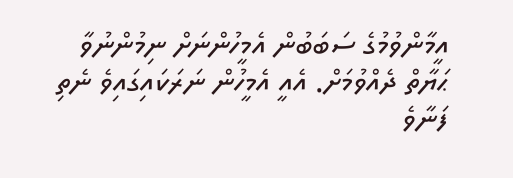އީމާންވުމުގެ ސަބަބުން އެމީހުންނަށް ނިމުންނުވާ ޙަޔާތް ދެއްވުމަށް. އެއީ އެމީހުން ނަރަކައިގައިވެ ނެތި ފަނާވެ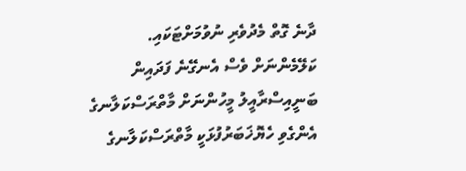ދާނެ ގޮތް މެދުވެރި ނުވުމަށްޓަކައި.
ކަލޭމެންނަށް ވެސް އެނގޭނެ ފަދައިން ބަނީއިސްރާއީލު މީހުންނަށް މާތްރަސްކަލާނގެ އެންގެވި ހެޔޮޚަބަރުފުޅަކީ މާތްރަސްކަލާނގެ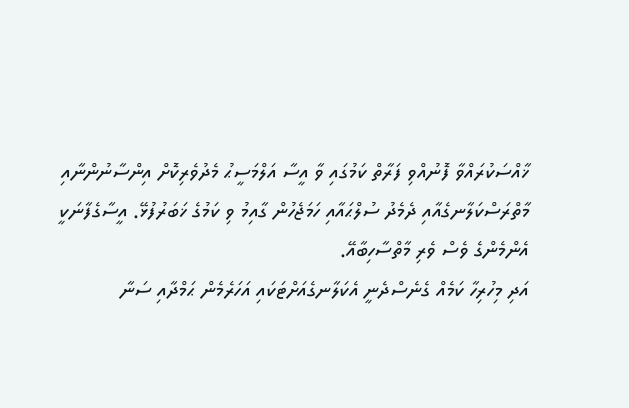ޚާއްސަކުރައްވާ ފޮނުއްވި ފަރާތް ކަމުގައި ވާ އީސާ އަލްމަސީޙު މެދުވެރިކޮށް އިންސާނުންނާއި މާތްރަސްކަލާނގެއާއި ދެމެދު ސުލްޙައާއި ހަމަޖެހުން ގާއިމު ވި ކަމުގެ ޚަބަރުފުޅޭ. އީސާގެފާނަކީ އެންމެންގެ ވެސް ވެރި މާތްސާހިބާއޭ.
އަދި މިހުރިހާ ކަމެއް ގެނެސްދެނީ އެކަލާނގެއަށްޓަކައި އަހަރެމެން ޙަމްދާއި ސަނާ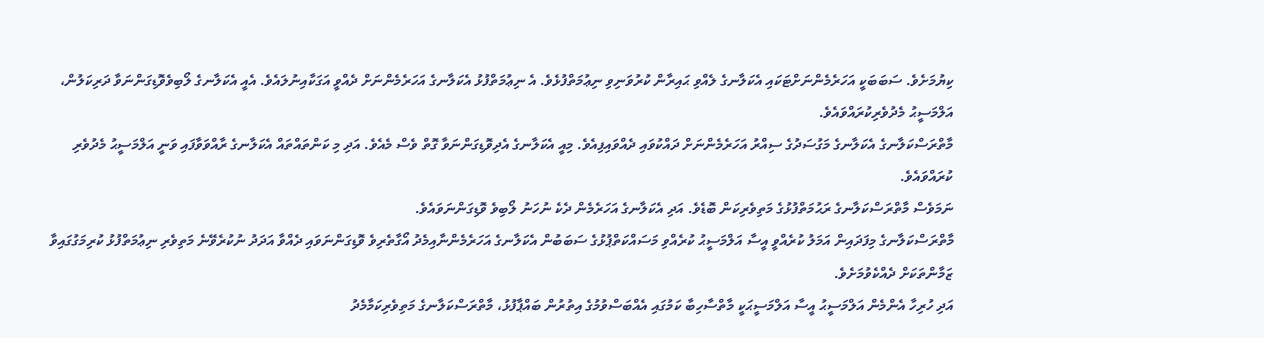ކިޔުމަށެވެ. ސަބަބަކީ އަހަރެމެންނަށްޓަކައި އެކަލާނގެ ލެއްވި ޙައިރާން ކުރުވަނިވި ނިޢުމަތްފުޅެވެ. އެ ނިޢުމަތްފުޅު އެކަލާނގެ އަހަރެމެންނަށް ދެއްވީ އަގަކާއިނުލައެވެ. އެއީ އެކަލާނގެ ލޯބިވެވޮޑިގަންނަވާ ދަރިކަލުން، އަލްމަސީޙު މެދުވެރިކުރައްވައެވެ.
މާތްރަސްކަލާނގެ އެކަލާނގެ މަގުސަދުގެ ސިއްރު އަހަރެމެންނަށް ދައްކުވައި ދެއްވައިފިއެވެ. މިއީ އެކަލާނގެ އެދިވޮޑިގަންނަވާ ގޮތް ވެސް މެއެވެ. އަދި މި ކަންތައްތައް އެކަލާނގެ ރާއްވަވާފައި ވަނީ އަލްމަސީޙު މެދުވެރި ކުރައްވައެވެ.
ނަމަވެސް މާތްރަސްކަލާނގެ ރަޙުމަތްފުޅުގެ މަތިވެރިކަން ބޮޑެވެ. އަދި އެކަލާނގެ އަހަރެމެން ދެކެ ނުހަނު ލޯބިވެ ވޮޑިގަންނަވައެވެ.
މާތްރަސްކަލާނގެ މިފަދައިން އަމަލު ކުރެއްވީ އީސާ އަލްމަސީޙު ކުރެއްވި މަސައްކަތްޕުޅުގެ ސަބަބުން އެކަލާނގެ އަހަރެމެންނާއިމެދު އޯގާތެރިވެ ވޮޑިގަންނަވައި ދެއްވާ އަދަދު ނުކުރެވޭނެ މަތިވެރި ނިޢުމަތްފުޅު ކުރިމަގުގައިވާ ޒަމާންތަކަށް ދެއްކެވުމަށެވެ.
އަދި ހުރިހާ އެންމެން އަލްމަސީޙު އީސާ އަލްމަސީޙަކީ މާތްސާހިބާ ކަމުގައި އެއްބަސްވުމުގެ އިތުރުން ބައްޕާފުޅު، މާތްރަސްކަލާނގެ މަތިވެރިކަމާމެދު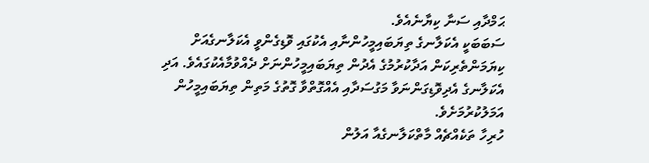ޙަމްދާއި ސަނާ ކިޔާނެއެވެ.
ސަބަބަކީ އެކަލާނގެ ތިޔަބައިމީހުންނާއި އެކުގައި ވޮޑިގެންވީ އެކަލާނގެއަށް ކިޔަމަންތެރިކަން އަދާކުރުމުގެ އެދުން ތިޔަބައިމީހުންނަށް ދެއްވުމާއެކުގައެވެ. އަދި އެކަލާނގެ އެދިވޮޑިގަންނަވާ މަގުސަދާއި އެއްގޮތްވާ ގޮތުގެ މަތިން ތިޔަބައިމީހުން އަމަލުކުރުމަށެވެ.
ހުރިހާ ތަކެއްޗެއް މާތްކަލާނގެއާ އަލުން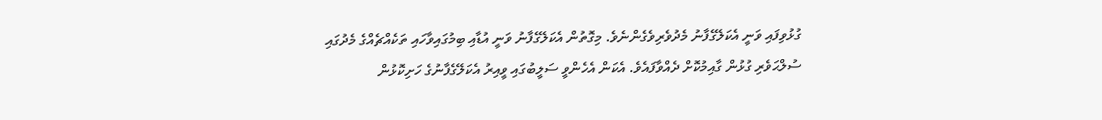ގުޅުވިފައި ވަނީ އެކަލޭގެފާނު މެދުވެރިވެގެންނެވެ. މިގޮތުން އެކަލޭގެފާނު ވަނީ އުޑާއި ބިމުގައިވާހައި ތަކެއްޗެއްގެ މެދުގައި ސުލްޙަވެރި ގުޅުން ގާއިމުކޮށް ދެއްވާފައެވެ. އެކަން އެހެންވީ ސަލީބުގައި ވީއިރު އެކަލޭގެފާނުގެ ހަށިކޮޅުން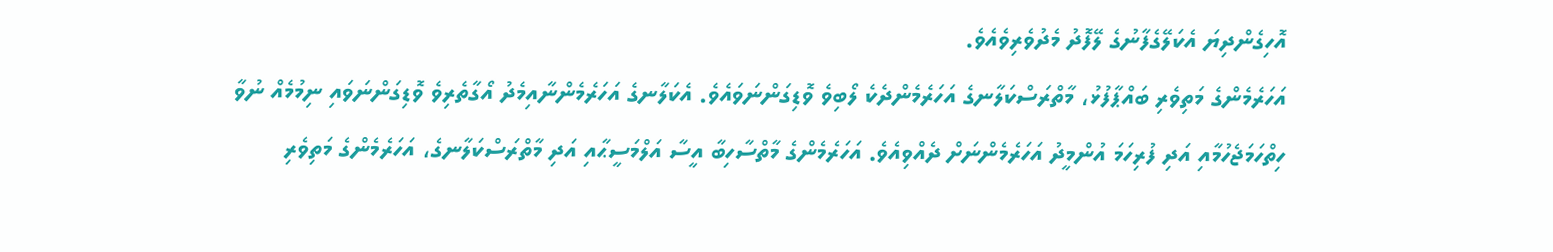އޮހިގެންދިޔަ އެކަލޭގެފާނުގެ ލޭފޮދު މެދުވެރިވެއެވެ.
އަހަރެމެންގެ މަތިވެރި ބައްޕާފުޅު، މާތްރަސްކަލާނގެ އަހަރެމެންދެކެ ލޯބިވެ ވޮޑިގަންނަވައެވެ. އެކަލާނގެ އަހަރެމެންނާއިމެދު އޯގާތެރިވެ ވޮޑިގަންނަވައި ނިމުމެއް ނުވާ ހިތްހަމަޖެހުމާއި އަދި ފުރިހަމަ އުންމީދު އަހަރެމެންނަށް ދެއްވިއެވެ. އަހަރެމެންގެ މާތްސާހިބާ އީސާ އަލްމަސީޙާއި އަދި މާތްރަސްކަލާނގެ، އަހަރެމެންގެ މަތިވެރި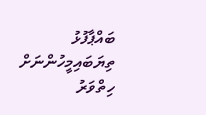ބައްޕާފުޅު ތިޔަބައިމީހުންނަށް ހިތްވަރު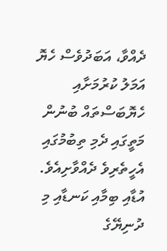ދެއްވާ، އަބަދުވެސް ހެޔޮ އަމަލު ކުރުމަށާއި ހެޔޮބަސްތައް ބުނުން މަތީގައި ދެމި ތިބުމުގައި އެހީތެރިވެ ދެއްވާށިއެވެ.
އުޑާއި ބިމާއި ކަނޑާއި މި ދުނިޔޭގެ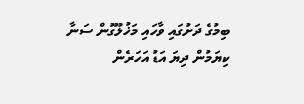ބިމުގެ ދަށުގައި ވާހައި މަޚުލޫގުން ސަނާ ކިޔަމުން ދިޔަ އަޑު އަހަރެން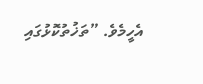އެހީމެވެ. ”ތަޚުތުކޮޅުގައި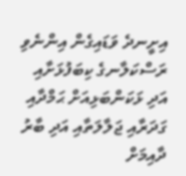އިށީނދެ ވަޑައިގެން އިންނެވި ރަސްކަލާނގެ ކިބަފުޅަށާއި އަދި ޅަކަންބަޅިއަށް ޙަމްދާއި ގަދަރާއި ޖަލާލަތާއި އަދި ބާރު ދާއިމަށް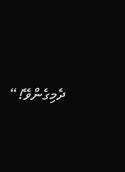ދެމިގެންވޭ!“